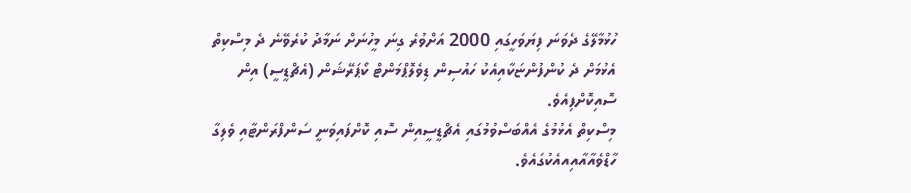ހުޅުމާލޭގެ ދެވަނަ ފިޔަވަހީގައި 2000 އަށްވުރެ ގިނަ މީހުނަށް ނަމާދު ކުރެވޭނެ ދެ މިސްކިތް އެޅުމަށް ދެ ކުންފުންޏަކާއިއެކު ހައުސިން ޑިވެލޮޕްމަންޓް ކޯޕަރޭޝަން (އެޗްޑީސީ) އިން ސޮއިކޮށްފިއެވެ.
މިސްކިތް އެޅުމުގެ އެއްބަސްވުމުގައި އެޗްޑީސީއިން ސޮއި ކޮށްފައިވަނީ ސަންފްރަންޓާއި ވެލިގާ ހާޑްވެއާއާއިއއެކުގައެވެ.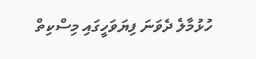ހުޅުމާލެ ދެވަނަ ފިޔަވަހީގައި މިސްކިތް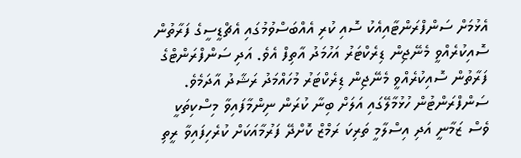އެޅުމަށް ސަންފްރަންޓާއިއެކު ސޮއި ކުރި އެއްބަސްވުމުގައި އެޗްޑީސީގެ ފަރާތުން ސޮއިކުރެއްވީ މެނޭޖިން ޑިރެކްޓަރު އަހުމަދު އާތިފް އެވެ. އަދި ސަންފްރަންޓްގެ ފަރާތުން ސޮއިކުރެއްވީ މެނޭޖިން ޑިރެކްޓަރު މުހައްމަދު ރަޝާދު އާދަމެވެ.
ސަންފްރަންޓުން ހުޅުމާލޭގައި އަލަށް ބިނާ ކުރަން ނިންމާފައިވާ މިސްކިތަކީ ވެސް ޒަމާނީ އަދި އިސްލާމީ ތަރިކަ ރަމްޒް ކޮށްދޭ ފަރުމާއަކަށް ކުރެހިފައިވާ ރީތި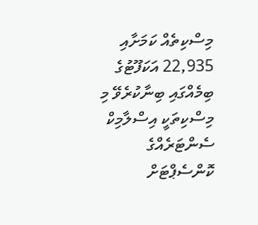މިސްކިތެއް ކަމަށާއި 22,935 އަކަފޫޓުގެ ބިމެއްގައި ބިނާކުރެވޭ މި މިސްކިތަކީ އިސްލާމިކް ސެންޓަރެއްގެ ކޮންސެޕްޓަށް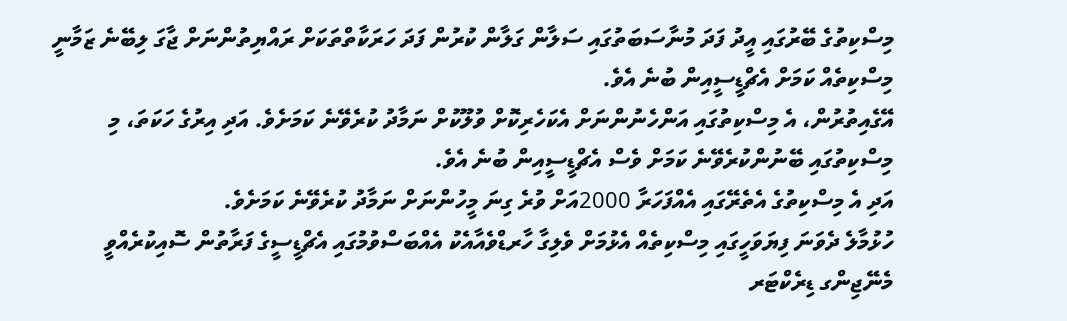މިސްކިތުގެ ބޭރުގައި އީދު ފަދަ މުނާސަބަތުގައި ސަލާން ގަލާން ކުރުން ފަދަ ހަރަކާތްތަކަށް ރައްޔިތުންނަށް ޖާގަ ލިބޭނެ ޒަމާނީ މިސްކިތެއް ކަމަށް އެޗްޑީސީއިން ބުނެ އެވެ.
އޭގެއިތުރުން، އެ މިސްކިތުގައި އަންހެނުންނަށް އެކަހެރިކޮށް ވުލޫކުށް ނަމާދު ކުރެވޭނެ ކަމަށެވެ. އަދި އިރުގެ ހަކަތަ، މި މިސްކިތުގައި ބޭނުންކުރެވޭނެ ކަމަށް ވެސް އެޗްޑީސީއިން ބުނެ އެވެ.
އަދި އެ މިސްކިތުގެ އެތެރޭގައި އެއްފަހަރާ 2000އަށް ވުރެ ގިނަ މީހުންނަށް ނަމާދު ކުރެވޭނެ ކަމަށެވެ.
ހުޅުމާލެ ދެވަނަ ފިޔަވަހީގައި މިސްކިތެއް އެޅުމަށް ވެލިގާ ހާރޑްވެއާއެކު އެއްބަސްވުމުގައި އެޗްޑީސީގެ ފަރާތުން ސޮއިކުރެއްވީ މެނޭޖިންގ ޑިރެކްޓަރ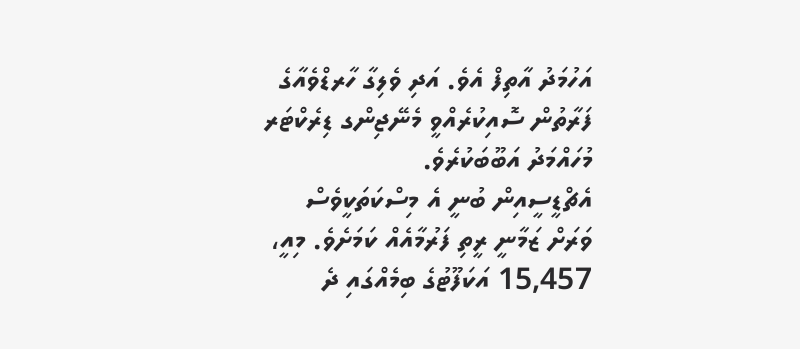އަހުމަދު އާތިފް އެވެ. އަދި ވެލިގާ ހާރޑްވެއާގެ ފަރާތުން ސޮއިކުރެއްވީ މެނޭޖިންގ ޑިރެކްޓަރ މުހައްމަދު އަބޫބަކުރެވެ.
އެޗްޑީސީއިން ބުނީ އެ މިސްކަތަކީވެސް ވަރަށް ޒަމާނީ ރީތި ފަރުމާއެއް ކަމަށެވެ. މިއީ، 15,457 އަކަފޫޓުގެ ބިމެއްގައި ދެ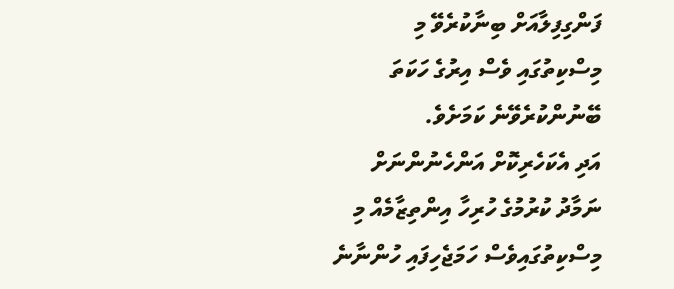ފަންގިފިލާއަށް ބިނާކުރެވޭ މި މިސްކިތުގައި ވެސް އިރުގެ ހަކަތަ ބޭނުންކުރެވޭނެ ކަމަށެވެ.
އަދި އެކަހެރިކޮށް އަންހެނުންނަށް ނަމާދު ކުރުމުގެ ހުރިހާ އިންތިޒާމެއް މި މިސްކިތުގައިވެސް ހަމަޖެހިފައި ހުންނާނެ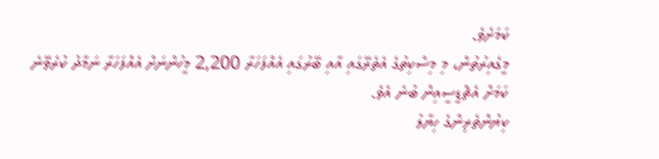ކަމަށެވެ.
މީގެއިރުތުން، މި މިސްކިތުގެ އެތެރޭގައި އާއި ބޭރުގައި އެއްފަހަރާ 2,200 މީހުންނަށް އެއްފަހަރާ ނަމާދު ކުރެވޭނެ ކަމަށް އެޗްޑީސީއިން ބުނެ އެވެ.
ކިޔުންތެރިންގެ ހިޔާލު